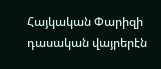Հայկական Փարիզի դասական վայրերէն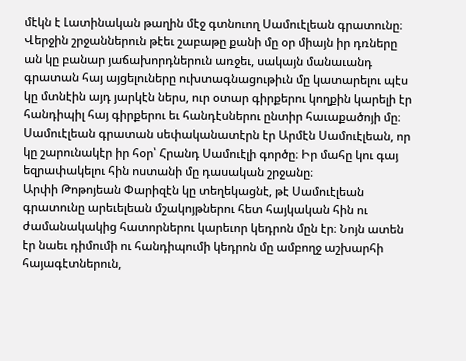մէկն է Լատինական թաղին մէջ գտնուող Սամուէլեան գրատունը։ Վերջին շրջաններուն թէեւ շաբաթը քանի մը օր միայն իր դռները ան կը բանար յաճախորդներուն առջեւ, սակայն մանաւանդ գրատան հայ այցելուները ուխտագնացութիւն մը կատարելու պէս կը մտնէին այդ յարկէն ներս, ուր օտար գիրքերու կողքին կարելի էր հանդիպիլ հայ գիրքերու եւ հանդէսներու ընտիր հաւաքածոյի մը։
Սամուէլեան գրատան սեփականատէրն էր Արմէն Սամուէլեան, որ կը շարունակէր իր հօր՝ Հրանդ Սամուէլի գործը։ Իր մահը կու գայ եզրափակելու հին ոստանի մը դասական շրջանը։
Արփի Թոթոյեան Փարիզէն կը տեղեկացնէ, թէ Սամուէլեան գրատունը արեւելեան մշակոյթներու հետ հայկական հին ու ժամանակակից հատորներու կարեւոր կեդրոն մըն էր։ Նոյն ատեն էր նաեւ դիմումի ու հանդիպումի կեդրոն մը ամբողջ աշխարհի հայագէտներուն,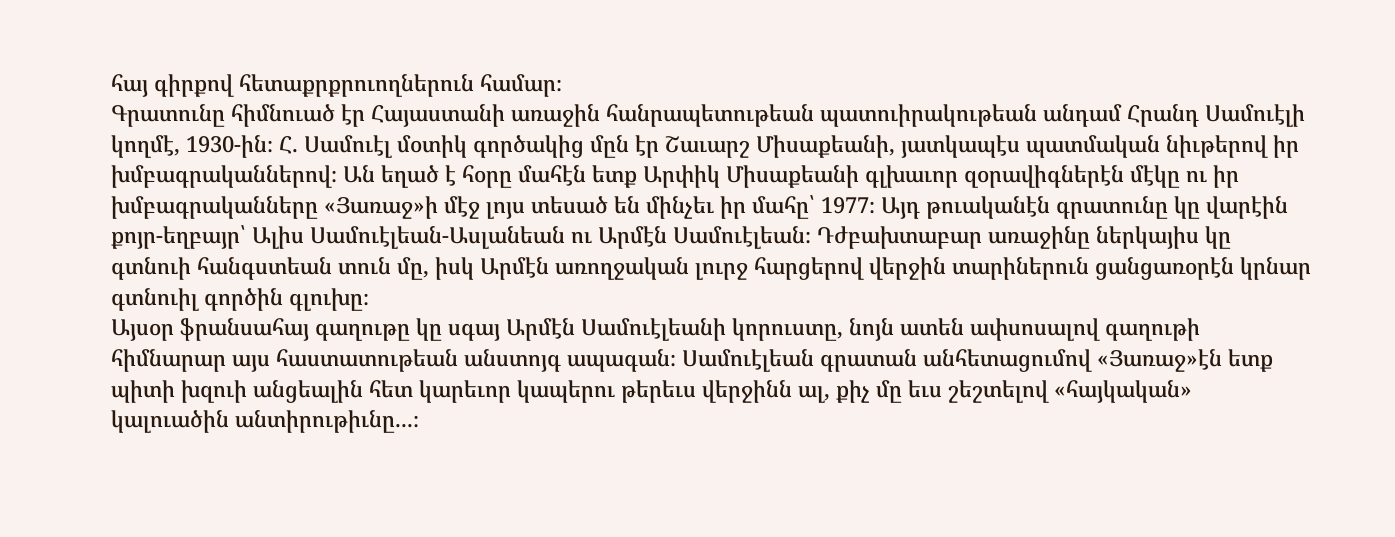հայ գիրքով հետաքրքրուողներուն համար։
Գրատունը հիմնուած էր Հայաստանի առաջին հանրապետութեան պատուիրակութեան անդամ Հրանդ Սամուէլի կողմէ, 1930-ին։ Հ. Սամուէլ մօտիկ գործակից մըն էր Շաւարշ Միսաքեանի, յատկապէս պատմական նիւթերով իր խմբագրականներով։ Ան եղած է հօրը մահէն ետք Արփիկ Միսաքեանի գլխաւոր զօրավիգներէն մէկը ու իր խմբագրականները «Յառաջ»ի մէջ լոյս տեսած են մինչեւ իր մահը՝ 1977։ Այդ թուականէն գրատունը կը վարէին քոյր-եղբայր՝ Ալիս Սամուէլեան-Ասլանեան ու Արմէն Սամուէլեան։ Դժբախտաբար առաջինը ներկայիս կը գտնուի հանգստեան տուն մը, իսկ Արմէն առողջական լուրջ հարցերով վերջին տարիներուն ցանցառօրէն կրնար գտնուիլ գործին գլուխը։
Այսօր ֆրանսահայ գաղութը կը սգայ Արմէն Սամուէլեանի կորուստը, նոյն ատեն ափսոսալով գաղութի հիմնարար այս հաստատութեան անստոյգ ապագան։ Սամուէլեան գրատան անհետացումով «Յառաջ»էն ետք պիտի խզուի անցեալին հետ կարեւոր կապերու թերեւս վերջինն ալ, քիչ մը եւս շեշտելով «հայկական» կալուածին անտիրութիւնը...։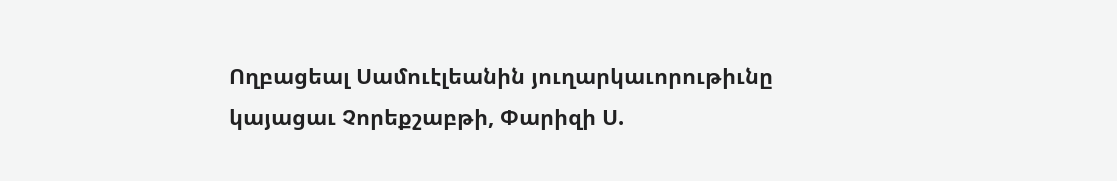Ողբացեալ Սամուէլեանին յուղարկաւորութիւնը կայացաւ Չորեքշաբթի, Փարիզի Ս.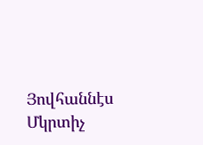Յովհաննէս Մկրտիչ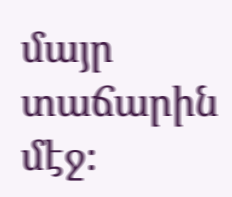մայր տաճարին մէջ։